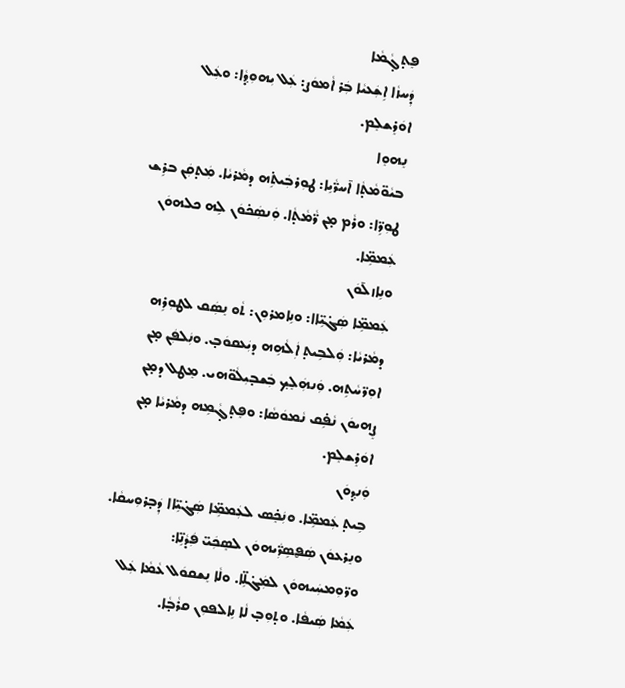ܦܸܬ̣ܓ̣ܵܡܵܐ
ܕܲܚܙܵܐ ܐܹܫܲܥܝܵܐ ܒܲܪ ܐܵܡܘܿܨ: ܥܲܠ ܝܼܗܘܼܕ݂ܵܐ: ܘܥܲܠ ܐܘܿܪܸܫܠܸܡ.
ܢܸܗܘܸܐ
ܒܝܵܘ̈ܡܵܬ̣ܵܐ ܐ̄ܚܪ̈ܵܝܹܐ: ܛܘܼܪܒܲܝܬܹ̇ܗ ܕܡܵܪܝܵܐ. ܡܲܬ̣ܩܲܢ ܒܪܹܫ ܛܘܼܪܹ̈ܐ: ܘܪܵܡ ܡ̣ܢ ܪ̈ܵܡܵܬ̣ܵܐ. ܘܲܢܣܲܟ̇ܘܿܢ ܠܹܗ ܟܠܗܘܿܢ ܥܲܡܡܹ̈ܐ.
ܘܢܹܐܙܠ̄ܘܿܢ
ܥܲܡܡܹ̈ܐ ܣܲܓ̇ܝܹ̈ܐܐ: ܘܢܹܐܡܪܘܼܢ: ܬܵܘ ܢܸܣܲܩ ܠܛܘܼܪܹܗ ܕܡܵܪܝܵܐ: ܘܲܠܒܹܝܬ̣ ܐܲܠܵܗܹܗ ܕܝܲܥܩܘܿܒ̣. ܘܢܲܠܦܲܢ ܡ̣ܢ ܐܘܼܪ̈ܚܵܬܹܗ. ܘܲܢܗܲܠܸܟ݂ ܒܲܫܒ̣ܝܼܠܵܘ̈ܗܝ. ܡܸܛܠ ܕܡ̣ܢ ܨܸܗܝܘܿܢ ܢܵܦܹ̇ܩ ܢܵܡܘܿܣܵܐ: ܘܦܸܬ̣ܓ̣ܵܡܹܗ ܕܡܵܪܝܵܐ ܡ̣ܢ ܐܘܿܪܸܫܠܸܡ.
ܘܲܢܕ݂ܘܿܢ
ܒܹܝܬ̣ ܥܲܡܡܹ̈ܐ. ܘܢܲܟܸ̇ܣ ܠܥܲܡܡܹ̈ܐ ܣܲܓ̇ܝܹ̈ܐܐ ܕܲܒ̣ܪܘܼܚܩܵܐ. ܘܢܸܪܥܘܿܢ ܣܲܦ̮ܣܹܪ̈ܲܝܗܘܿܢ ܠܣܸܟܲܝ̈ ܦܲܕܵܢܹ̈ܐ: ܘܪ̈ܘܼܡܚܲܝܗܘܿܢ ܠܡܲܓ̇ܠܹ̈ܐ. ܘܠܵܐ ܢܸܫܩܘܿܠ ܥܵܡܵܐ ܥܲܠ ܥܲܡܵܐ ܣܲܝܦܵܐ. ܘܬ̣ܘܼܒ̣ ܠܵܐ ܢܹܐܠܦܘܼܢ ܩܪܵܒ̣ܵܐ.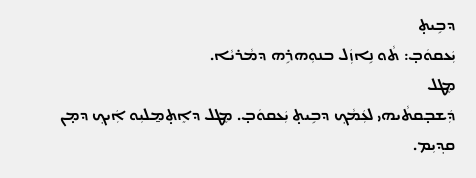ܕܒܹܝܬ̣
ܝܲܥܩܘܿܒ̣: ܬܵܘ ܢܹܐܙܲܠ ܒܢܘܼܗܪܹܗ ܕܡܵܪܝܵܐ.
ܡܸܛܠ
ܕܲܫܒ̣ܩܬܵܝܗܝ ܠܥܲܡܵܟ݂ ܕܒܹܝܬ̣ ܝܲܥܩܘܿܒ̣. ܡܸܛܠ ܕܐܸܬ̣ܡ̱ܠܝܼܘ ܐܲܝܟ݂ ܕܡ̣ܢ ܩܕ݂ܝܼܡ.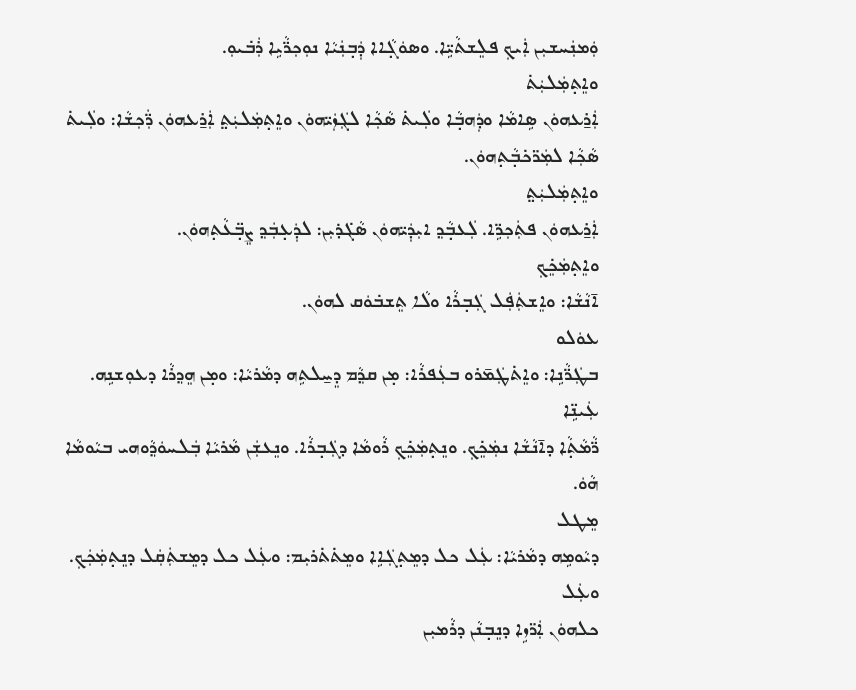ܘܲܡܢܲܚܫܝܼܢ ܐܲܝܟ݂ ܦܠܸܫܬܵܝܹ̈ܐ. ܘܣܘܿܓ̣ܵܐܐ ܕܲܒ̣ܢܲܝܵܐ ܢܘܼܟ݂ܪ̈ܵܝܹܐ ܪܲܒ̇ܝܘܼ.
ܘܐܸܬ̣ܡܲܠܝܲܬ̇
ܐܲܪ̱ܥܗܘܿܢ ܣܹܐܡܵܐ ܘܕܲܗܒ̣ܵܐ ܘܠܲܝܬ̇ ܣܵܟ݂ܵܐ ܠܓܲܙܲܝ̈ܗܘܿܢ ܘܐܸܬ̣ܡܲܠܝܲܬ̤ ܐܲܪ̱ܥܗܘܿܢ ܪ̈ܲܟ݂ܫܵܐ: ܘܠܲܝܬ̇ ܣܵܟ݂ܵܐ ܠܡܲܪ̈ܟ̇ܒ̣ܵܬ̣ܗܘܿܢ.
ܘܐܸܬ̣ܡܲܠܝܲܬ̤
ܐܲܪ̱ܥܗܘܿܢ ܦܬܲܟ݂ܪܹ̈ܐ. ܠܲܥܒ̣ܵܕ݂ ܐܝܼܕܲܝ̈ܗܘܿܢ ܣܵܓ̇ܕ̇ܝܼܢ: ܠܕܲܥ̣ܒܲܕ݂ ܨܸܒ̣̈ܥܵܬ̣ܗܘܿܢ.
ܘܐܸܬ̣ܡܲܟܸ̇ܟ݂
ܐ̄ܢܵܫܵܐ: ܘܐܸܫܬܲܦܲܠ ܓܲܒ̣ܪܵܐ ܘܠܵܐ ܬܸܫܒ̇ܘܿܩ ܠܗܘܿܢ.
ܥܘܿܠܘ
ܒܛܲܪ̈ܵܢܹܐ: ܘܐܸܬ̇ܛܲܡ̄ܪܘ ܒܥܲܦܪܵܐ: ܡ̣ܢ ܩܕ݂ܵܡ ܕܸܚ̱ܠܬܹܗ ܕܡܵܪܝܵܐ: ܘܡ̣ܢ ܗܸܕ݂ܪܵܐ ܕܥܘܼܫܢܹܗ.
ܥܲܝܢܹ̈ܐ
ܪ̈ܵܡܵܬ̣ܵܐ ܕܐ̄ܢܵܫܵܐ ܢܡܲܟܸ̇ܟ݂. ܘܢܸܬ̣ܡܲܟܸ̇ܟ݂ ܪܵܘܡܵܐ ܕܓܲܒ̣ܪܵܐ. ܘܢܸܥܫܲܢ ܡܵܪܝܵܐ ܒܲܠܚܘܿܕ݂ܵܘܗܝ ܒܝܵܘܡܵܐ ܗܵܘܿ.
ܡܸܛܠ
ܕܝܵܘܡܹܗ ܕܡܵܪܝܵܐ: ܥܲܠ ܟܠ ܕܡܸܬ̣ܓܲܐܹܐ ܘܡܸܬ̇ܬ̇ܪܝܼܡ: ܘܥܲܠ ܟܠ ܕܡܸܫܬܲܩܲܠ ܕܢܸܬ̣ܡܲܟܲܟ݂.
ܘܥܲܠ
ܟܠܗܘܿܢ ܐܲܪ̈ܙܹܐ ܕܢܸܒ̣ܢܵܢ ܕܪܵܡܝܼܢ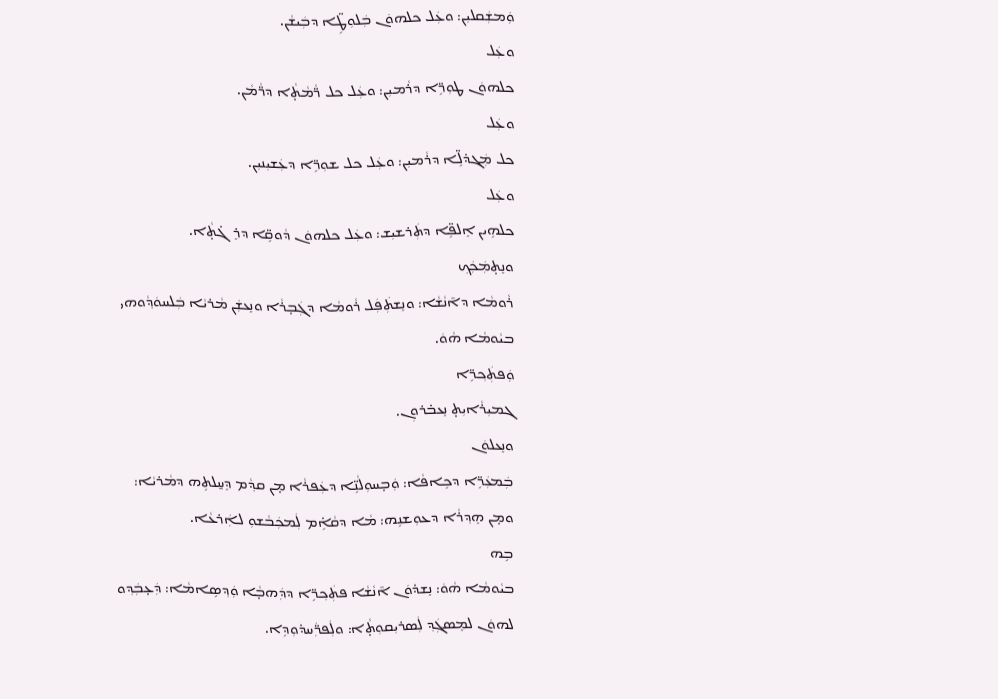ܘܲܡܫܲܩܠܝܼܢ: ܘܥܲܠ ܟܠܗܘܿܢ ܒܲܠܘܼܛܹ̈ܐ ܕܒܲܝܫܵܢ.
ܘܥܲܠ
ܟܠܗܘܿܢ ܛܘܼܪܹ̈ܐ ܕܪܵܡܝܼܢ: ܘܥܲܠ ܟܠ ܪ̈ܵܡܵܬ̣ܵܐ ܕܪ̈ܵܡܵܢ.
ܘܥܲܠ
ܟܠ ܡܲܓܕ̇ܠܹ̈ܐ ܕܪܵܡܝܼܢ: ܘܥܲܠ ܟܠ ܫܘܼܪܹ̈ܐ ܕܥܲܫܝܼܢܝܼܢ.
ܘܥܲܠ
ܟܠܗܹܝܢ ܐܸܠܦܹ̈ܐ ܕܬܲܪܫܝܼܫ: ܘܥܲܠ ܟܠܗܘܿܢ ܕܵܘܩܹ̈ܐ ܕܪܸܓ̇ܬ̣ܵܐ.
ܘܢܸܬ̣ܡܲܟܲܟ݂
ܪܵܘܡܵܐ ܕܐ̄ܢܵܫܵܐ: ܘܢܸܫܬܲܦܲܠ ܪܵܘܡܵܐ ܕܓܲܒ̣ܪܵܐ ܘܢܸܥܫܲܢ ܡܵܪܝܵܐ ܒܲܠܚܘܿܕ݂ܵܘܗܝ ܒܝܵܘܡܵܐ ܗܵܘܿ.
ܘܲܦܬܲܟ݂ܪܹ̈ܐ
ܓܡܝܼܪܵܐܝܼܬ̣ ܢܸܥܒ̇ܪܘܼܢ.
ܘܢܸܥܠܘܿܢ
ܒܲܡܥܲܪܹ̈ܐ ܕܟܹܐܦܵܐ: ܘܲܒ̣ܚܘܼܠܵܢܹ̈ܐ ܕܥܲܦܪܵܐ ܡ̣ܢ ܩܕ݂ܵܡ ܕܸܚ̱ܠܬܹܗ ܕܡܵܪܝܵܐ: ܘܡ̣ܢ ܗܸܕ݂ܪܵܐ ܕܥܘܼܫܢܹܗ: ܡܵܐ ܕܩܵܐܹ̇ܡ ܠܲܡܟܲܒܵܫܘܼ ܠܐܲܪܥܵܐ.
ܒܹܗ
ܒܝܵܘܡܵܐ ܗܵܘܿ: ܢܸܫܕ̇ܘܿܢ ܐ̄ܢܵܫܵܐ ܦܬܲܟ݂ܪܹ̈ܐ ܕܕܲܗܒ̣ܵܐ ܘܲܕ݂ܣܹܐܡܵܐ: ܕܲܥ̣ܒܲܕ݂ܘ ܠܗܘܿܢ ܠܡܸܣܓܲܕ݂ ܠܲܣܪܝܼܩܘܼܬ̣ܵܐ: ܘܠܲܦܪ̈ܲܚܕ̇ܘܼܕܹܐ.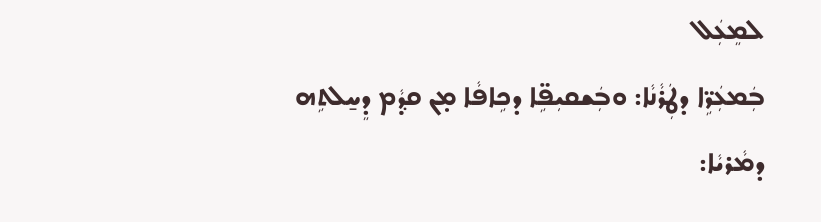ܠܡܸܥܲܠ
ܒܲܡܥܲܪܹ̈ܐ ܕܛܲܪܵܢܵܐ: ܘܒܲܫܩܝܼܦܹ̈ܐ ܕܟܹܐܦܵܐ ܡ̣ܢ ܩܕ݂ܵܡ ܕܸܚ̱ܠܬܹܗ ܕܡܵܪܝܵܐ: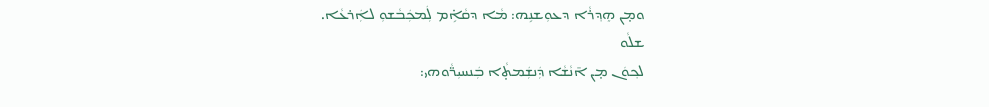ܘܡ̣ܢ ܗܸܕ݂ܪܵܐ ܕܥܘܼܫܢܹܗ: ܡܵܐ ܕܩܵܐܹ̇ܡ ܠܲܡܟܲܒܵܫܘܼ ܠܐܲܪܥܵܐ.
ܫܠܵܘ
ܠܟ݂ܘܿܢ ܡ̣ܢ ܐ̄ܢܵܫܵܐ ܕܲܢܫܲܡܬ̣ܵܐ ܒܲܢܚܝܼܪ̈ܵܘܗܝ: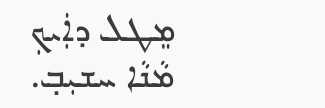ܡܸܛܠ ܕܐܲܝܟ݂ ܡܵܢܵܐ ܚܫܝܼܒ̣.